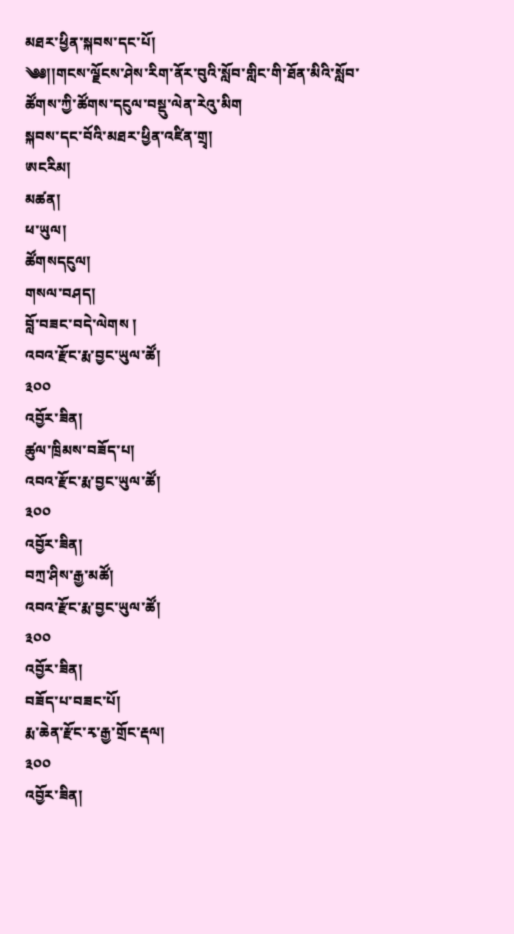མཐར་ཕྱིན་སྐབས་དང་པོ།
༄༅།།གངས་ལྗོངས་ཤེས་རིག་ནོར་བུའི་སློབ་གླིང་གི་ཐོན་མིའི་སློབ་ཚོགས་ཀྱི་ཚོགས་དངུལ་བསྡུ་ལེན་རེའུ་མིག
སྐབས་དང་བོའི་མཐར་ཕྱིན་འཛིན་གྲྭ།
ཨངརིམ།
མཚན།
ཕ་ཡུལ།
ཚོགསདངུལ།
གསལ་བཤད།
བློ་བཟང་བདེ་ལེགས །
འབའ་རྫོང་རྨ་བྱང་ཡུལ་ཚོ།
༣༠༠
འབྱོར་ཟིན།
ཚུལ་ཁྲིམས་བཟོད་པ།
འབའ་རྫོང་རྨ་བྱང་ཡུལ་ཚོ།
༣༠༠
འབྱོར་ཟིན།
བཀྲ་ཤིས་རྒྱ་མཚོ།
འབའ་རྫོང་རྨ་བྱང་ཡུལ་ཚོ།
༣༠༠
འབྱོར་ཟིན།
བཟོད་པ་བཟང་པོ།
རྨ་ཆེན་རྫོང་རྭ་རྒྱ་གྲོང་རྡལ།
༣༠༠
འབྱོར་ཟིན།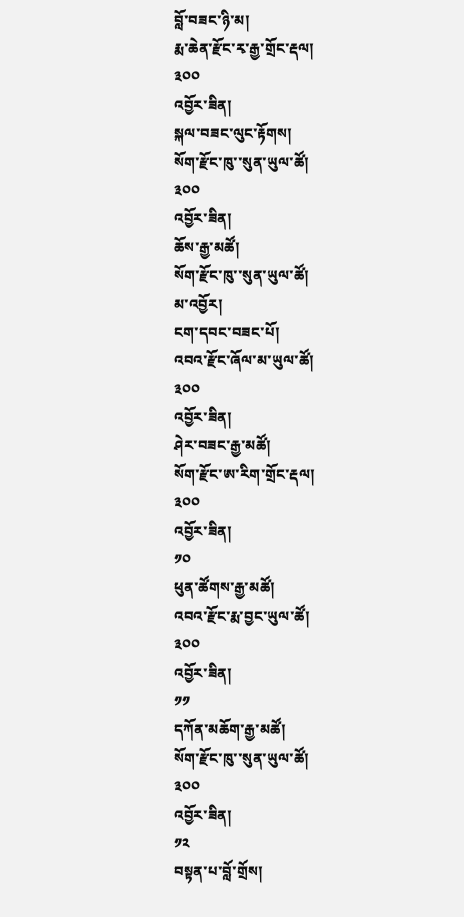བློ་བཟང་ཉི་མ།
རྨ་ཆེན་རྫོང་རྭ་རྒྱ་གྲོང་རྡལ།
༣༠༠
འབྱོར་ཟིན།
སྐལ་བཟང་ལུང་རྟོགས།
སོག་རྫོང་ཁུ་་སུན་ཡུལ་ཚོ།
༣༠༠
འབྱོར་ཟིན།
ཆོས་རྒྱ་མཚོ།
སོག་རྫོང་ཁུ་་སུན་ཡུལ་ཚོ།
མ་འབྱོར།
ངག་དབང་བཟང་པོ།
འབའ་རྫོང་ཞོལ་མ་ཡུལ་ཚོ།
༣༠༠
འབྱོར་ཟིན།
ཤེར་བཟང་རྒྱ་མཚོ།
སོག་རྫོང་ཨ་རིག་གྲོང་རྡལ།
༣༠༠
འབྱོར་ཟིན།
༡༠
ཕུན་ཚོགས་རྒྱ་མཚོ།
འབའ་རྫོང་རྨ་བྱང་ཡུལ་ཚོ།
༣༠༠
འབྱོར་ཟིན།
༡༡
དཀོན་མཆོག་རྒྱ་མཚོ།
སོག་རྫོང་ཁུ་་སུན་ཡུལ་ཚོ།
༣༠༠
འབྱོར་ཟིན།
༡༢
བསྟན་པ་བློ་གྲོས།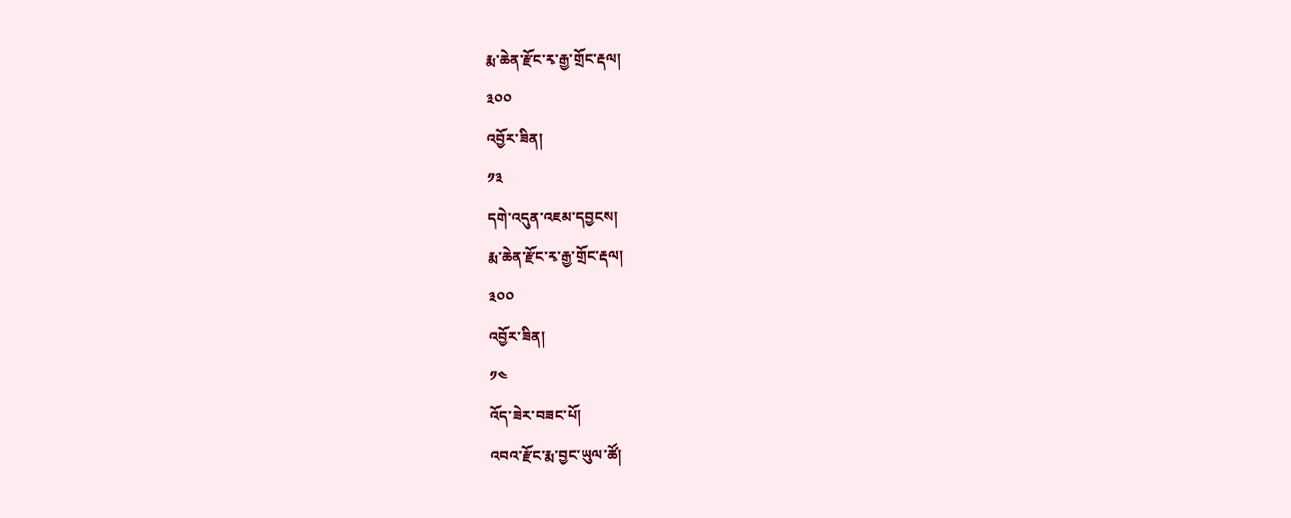རྨ་ཆེན་རྫོང་རྭ་རྒྱ་གྲོང་རྡལ།
༣༠༠
འབྱོར་ཟིན།
༡༣
དགེ་འདུན་འཇམ་དབྱངས།
རྨ་ཆེན་རྫོང་རྭ་རྒྱ་གྲོང་རྡལ།
༣༠༠
འབྱོར་ཟིན།
༡༤
འོད་ཟེར་བཟང་པོ།
འབའ་རྫོང་རྨ་བྱང་ཡུལ་ཚོ།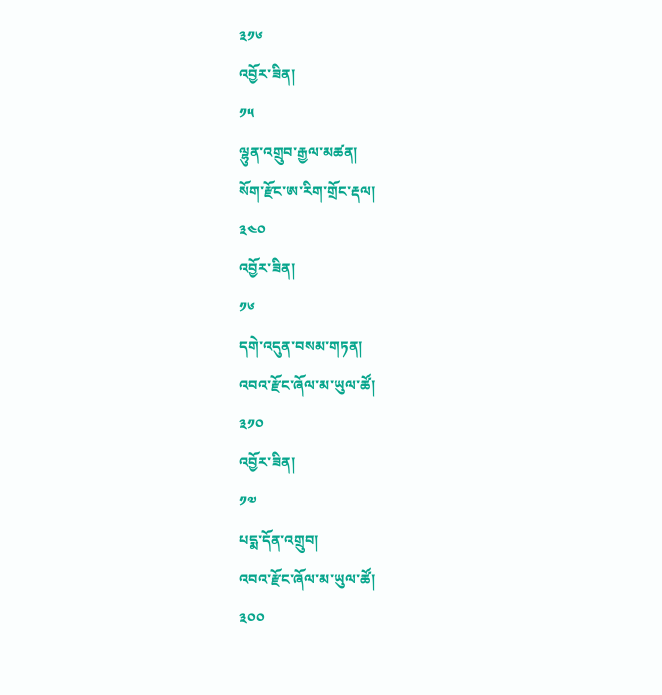༣༡༦
འབྱོར་ཟིན།
༡༥
ལྷུན་འགྲུབ་རྒྱལ་མཚན།
སོག་རྫོང་ཨ་རིག་གྲོང་རྡལ།
༣༤༠
འབྱོར་ཟིན།
༡༦
དགེ་འདུན་བསམ་གཏན།
འབའ་རྫོང་ཞོལ་མ་ཡུལ་ཚོ།
༣༡༠
འབྱོར་ཟིན།
༡༧
པདྨ་དོན་འགྲུབ།
འབའ་རྫོང་ཞོལ་མ་ཡུལ་ཚོ།
༣༠༠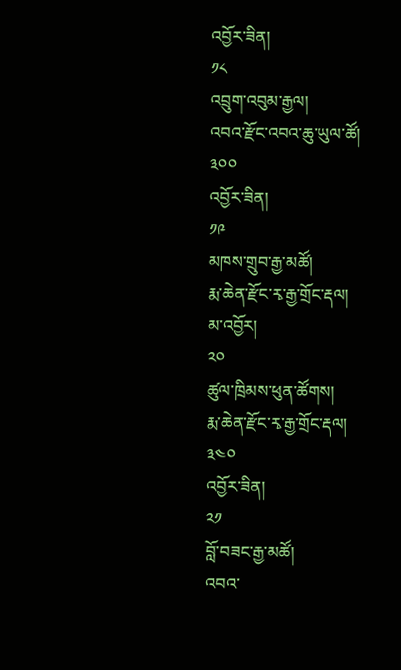འབྱོར་ཟིན།
༡༨
འབྲུག་འབུམ་རྒྱལ།
འབའ་རྫོང་འབའ་ཆུ་ཡུལ་ཚོ།
༣༠༠
འབྱོར་ཟིན།
༡༩
མཁས་གྲུབ་རྒྱ་མཚོ།
རྨ་ཆེན་རྫོང་རྭ་རྒྱ་གྲོང་རྡལ།
མ་འབྱོར།
༢༠
ཚུལ་ཁྲིམས་ཕུན་ཚོགས།
རྨ་ཆེན་རྫོང་རྭ་རྒྱ་གྲོང་རྡལ།
༣༤༠
འབྱོར་ཟིན།
༢༡
བློ་བཟང་རྒྱ་མཚོ།
འབའ་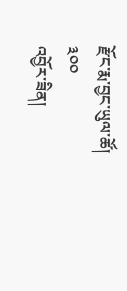རྫོང་རྨ་བྱང་ཡུལ་ཚོ།
༣༠༠
འབྱོར་ཟིན།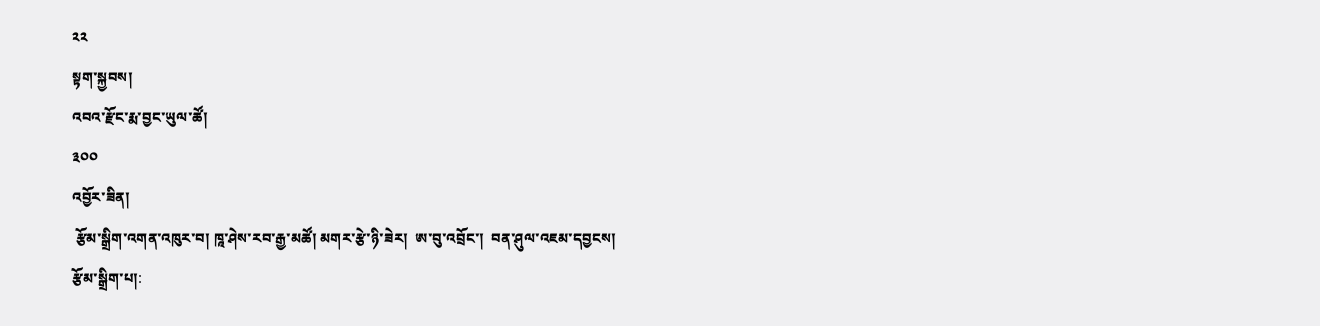༢༢
སྟག་སྐྱབས།
འབའ་རྫོང་རྨ་བྱང་ཡུལ་ཚོ།
༣༠༠
འབྱོར་ཟིན།
 རྩོམ་སྒྲིག་འགན་འཁུར་བ། ཁཱ་ཤེས་རབ་རྒྱ་མཚོ། མགར་རྩེ་ཉི་ཟེར།  ཨ་བུ་འབྲོང་།  བན་ཤུལ་འཇམ་དབྱངས།
རྩོམ་སྒྲིག་པ།: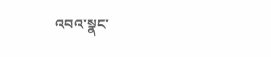འབའ་སྣང་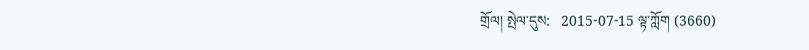གྲོལ། སྤེལ་དུས:   2015-07-15 ལྟ་ཀློག (3660)